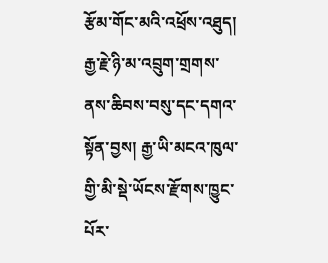རྩོམ་གོང་མའི་འཕྲོས་འཐུད།
རྒྱ་རྗེ་ཉི་མ་འབྲུག་གྲགས་ནས་ཆིབས་བསུ་དང་དགའ་སྟོན་བྱས། རྒྱ་ཡི་མངའ་ཁུལ་གྱི་མི་སྡེ་ཡོངས་རྫོགས་ཁྱུང་པོར་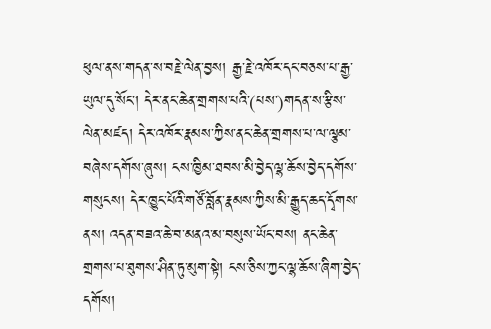ཕུལ་ནས་གདན་ས་བརྗེ་ལེན་བྱས། རྒྱ་རྗེ་འཁོར་དང་བཅས་པ་རྒྱ་ཡུལ་དུ་སོང་། དེར་ནང་ཆེན་གྲགས་པའི་(པས་)གདན་ས་རྩིས་ལེན་མཛད། དེར་འཁོར་རྣམས་ཀྱིས་ནང་ཆེན་གྲགས་པ་ལ་ལྕམ་བཞེས་དགོས་ཞུས། ངས་ཁྱིམ་ཐབས་མི་བྱེད་ལྷ་ཆོས་བྱེད་དགོས་གསུངས། དེར་ཁྱུང་པོའི་གཙོ་བློན་རྣམས་ཀྱིས་མི་རྒྱུད་ཆད་དྭོགས་ནས། འདན་བཟའ་ཆེ་བ་མནའ་མ་བསུས་ཡོང་བས། ནང་ཆེན་གྲགས་པ་ཐུགས་ཤིན་ཏུ་མུག་སྟེ། ངས་ཅིས་ཀྱང་ལྷ་ཆོས་ཞིག་བྱེད་དགོས།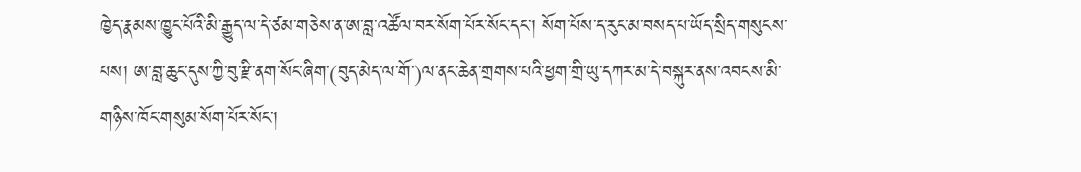ཁྱེད་རྣམས་ཁྱུང་པོའི་མི་རྒྱུད་ལ་དེ་ཙམ་གཅེས་ན་ཨ་བླ་འཚོལ་བར་སོག་པོར་སོང་དང་། སོག་པོས་ད་རུང་མ་བསད་པ་ཡོད་སྲིད་གསུངས་པས། ཨ་བླ་ཆུང་དུས་ཀྱི་བུ་རྫི་ནག་སོང་ཞིག་(བུད་མེད་ལ་གོ་)ལ་ནང་ཆེན་གྲགས་པའི་ཕྱག་གྲི་ཡུ་དཀར་མ་དེ་བསྐུར་ནས་འབངས་མི་གཉིས་ཁོང་གསུམ་སོག་པོར་སོང་།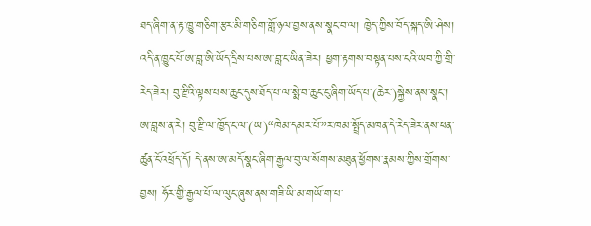ཐད་ཞིག་ན་རྟ་ཁྱུ་གཅིག་རྩར་མི་གཅིག་གློ་ཉལ་བྱས་ནས་སྣང་བ་ལ། ཁྱེད་ཀྱིས་བོད་སྐད་ཨི་ཤེས། འདི་ན་ཁྱུང་པོ་ཨ་བླ་ཨི་ཡོད་དྲིས་པས་ཨ་བླ་ང་ཡིན་ཟེར། ཕྱག་རྟགས་བསྟན་པས་ངའི་ཡབ་ཀྱི་གྲི་རེད་ཟེར། བུ་རྫིའི་ལྟས་པས་ཆུང་དུས་ཐོད་པ་ལ་སྨེ་བ་ཆུང་ངུ་ཞིག་ཡོད་པ་(ཆེར་)སྐྱེས་ནས་སྣང་། ཨ་བླས་ན་རེ། བུ་རྫི་ལ་ཁྱོད་ང་ལ་(ཡ)“ཁེམ་དམར་པོ་”ར་ཁམ་སྤྲོད་མཁན་དེ་རེད་ཟེར་ནས་ཕན་ཚུན་ངོ་འཕྲོད་དོ། དེ་ནས་ཨ་མདོ་སྣང་ཞིག་རྒྱལ་བུ་ལ་སོགས་མཐུན་ཕྱོགས་རྣམས་ཀྱིས་གྲོགས་བྱས། ཧོར་གྱི་རྒྱལ་པོ་ལ་ལུང་ཞུས་ནས་གཟི་ཡི་མ་གཡོ་ག་པ་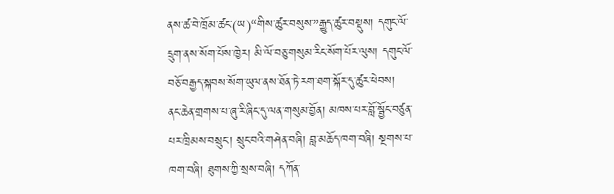ནས་ཚ་བེ་ཁྲོམ་ཚང་(ཡ)“གིས་ཚུར་བསུས་”རྒྱུད་ཚུར་བསྡུས། དགུང་ལོ་དྲུག་ནས་སོག་པོས་ཁྱེར། མི་ལོ་བཅུ་གསུམ་རིང་སོག་པོར་ལུས། དགུང་ལོ་བཅོ་བརྒྱད་སྐབས་སོག་ཡུལ་ནས་ཐོན་ཏེ་རག་ཐག་སྐོར་དུ་ཚུར་ཕེབས།
ནང་ཆེན་གྲགས་པ་ཞུ་རི་ཞིང་དུ་ལན་གསུམ་བྱོན། མཁས་པར་བློ་སྦྱོང་བཙུན་པར་ཁྲིམས་བསྲུང་། སྲུང་བའི་གཤེན་བཞི། བླ་མཆོད་ཁག་བཞི། སྔགས་པ་ཁག་བཞི། ཐུགས་ཀྱི་སྲས་བཞི། དཀོན་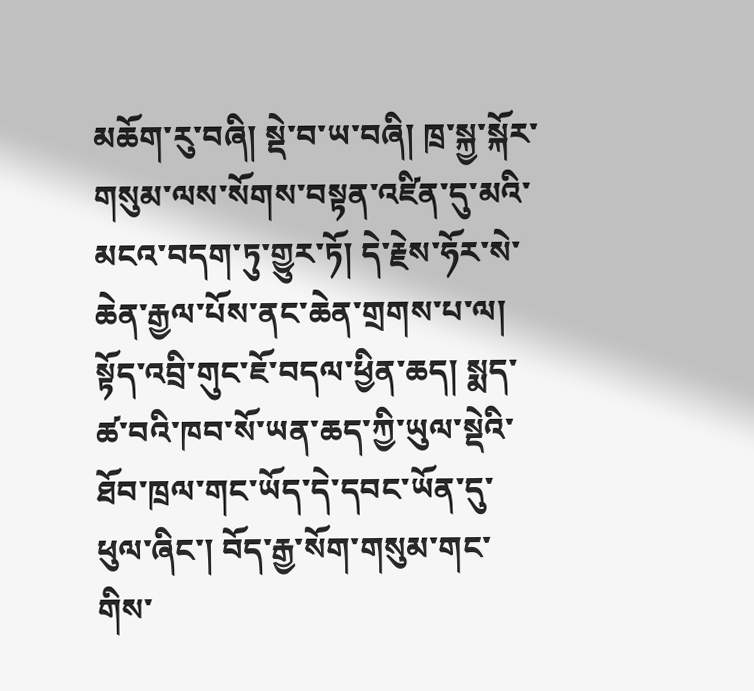མཆོག་རུ་བཞི། སྡེ་བ་ཡ་བཞི། ཁྲ་སྐྱ་སྐོར་གསུམ་ལས་སོགས་བསྟན་འཛིན་དུ་མའི་མངའ་བདག་ཏུ་གྱུར་ཏོ། དེ་རྗེས་ཧོར་སེ་ཆེན་རྒྱལ་པོས་ནང་ཆེན་གྲགས་པ་ལ། སྟོད་འབྲི་གུང་ཇོ་བདལ་ཕྱིན་ཆད། སྨད་ཚ་བའི་ཁབ་སོ་ཡན་ཆད་ཀྱི་ཡུལ་སྡེའི་ཐོབ་ཁྲལ་གང་ཡོད་དེ་དབང་ཡོན་དུ་ཕུལ་ཞིང་། བོད་རྒྱ་སོག་གསུམ་གང་གིས་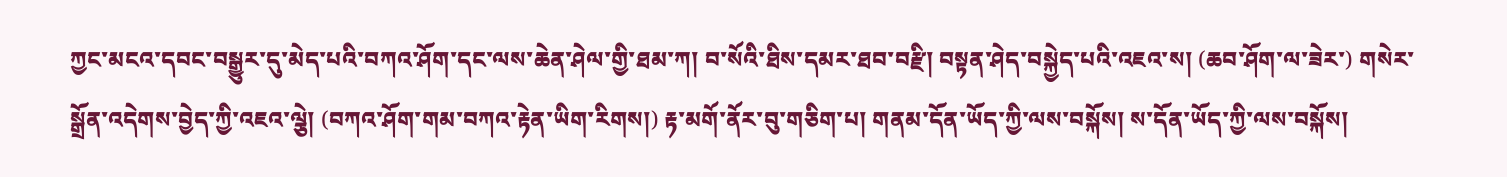ཀྱང་མངའ་དབང་བསྒྱུར་དུ་མེད་པའི་བཀའ་ཤོག་དང་ལས་ཆེན་ཤེལ་གྱི་ཐམ་ཀ། བ་སོའི་ཐིས་དམར་ཐབ་བརྫི། བསྟན་ཤེད་བསྐྱེད་པའི་འཇའ་ས། (ཆབ་ཤོག་ལ་ཟེར་) གསེར་སྒྲོན་འདེགས་བྱེད་ཀྱི་འཇའ་ལྕེ། (བཀའ་ཤོག་གམ་བཀའ་རྟེན་ཡིག་རིགས།) རྟ་མགོ་ནོར་བུ་གཅིག་པ། གནམ་དོན་ཡོད་ཀྱི་ལས་བསྐོས། ས་དོན་ཡོད་ཀྱི་ལས་བསྐོས།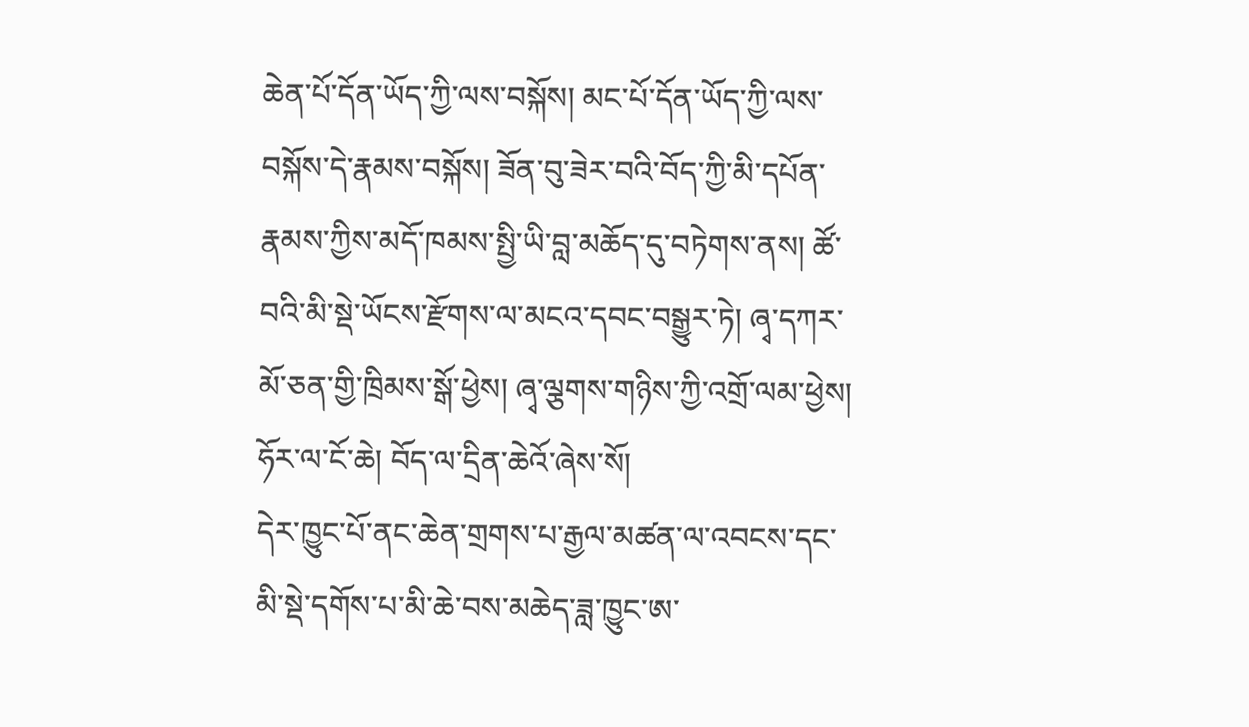ཆེན་པོ་དོན་ཡོད་ཀྱི་ལས་བསྐོས། མང་པོ་དོན་ཡོད་ཀྱི་ལས་བསྐོས་དེ་རྣམས་བསྐོས། ཟོན་བུ་ཟེར་བའི་བོད་ཀྱི་མི་དཔོན་རྣམས་ཀྱིས་མདོ་ཁམས་སྤྱི་ཡི་བླ་མཆོད་དུ་བཏེགས་ནས། ཚོ་བའི་མི་སྡེ་ཡོངས་རྫོགས་ལ་མངའ་དབང་བསྒྱུར་ཏེ། ཞྭ་དཀར་མོ་ཅན་གྱི་ཁྲིམས་སྒོ་ཕྱེས། ཞྭ་ལྕགས་གཉིས་ཀྱི་འགྲོ་ལམ་ཕྱེས། ཧོར་ལ་ངོ་ཆེ། བོད་ལ་དྲིན་ཆེའོ་ཞེས་སོ།
དེར་ཁྱུང་པོ་ནང་ཆེན་གྲགས་པ་རྒྱལ་མཚན་ལ་འབངས་དང་མི་སྡེ་དགོས་པ་མི་ཆེ་བས་མཆེད་ཟླ་ཁྱུང་ཨ་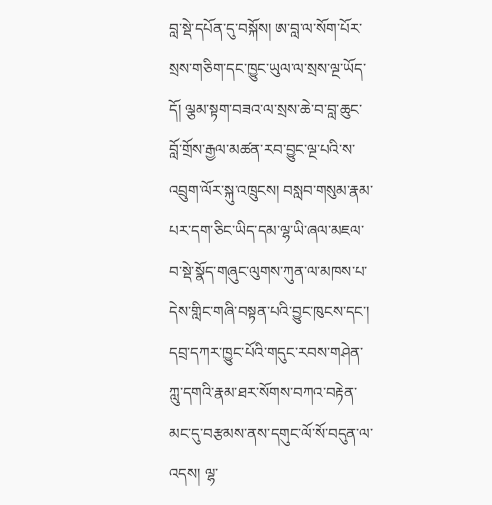བླ་སྡེ་དཔོན་དུ་བསྐོས། ཨ་བླ་ལ་སོག་པོར་སྲས་གཅིག་དང་ཁྱུང་ཡུལ་ལ་སྲས་ལྔ་ཡོད་དོ། ལྕམ་སྟག་བཟའ་ལ་སྲས་ཆེ་བ་བླ་ཆུང་བློ་གྲོས་རྒྱལ་མཚན་རབ་བྱུང་ལྔ་པའི་ས་འབྲུག་ལོར་སྐུ་འཁྲུངས། བསླབ་གསུམ་རྣམ་པར་དག་ཅིང་ཡིད་དམ་ལྷ་ཡི་ཞལ་མཇལ་བ་སྡེ་སྣོད་གཞུང་ལུགས་ཀུན་ལ་མཁས་པ་དེས་གླིང་གཞི་བསྟན་པའི་བྱུང་ཁུངས་དང་། དབྲ་དཀར་ཁྱུང་པོའི་གདུང་རབས་གཤེན་ཀླུ་དགའི་རྣམ་ཐར་སོགས་བཀའ་བརྟེན་མང་དུ་བརྩམས་ནས་དགུང་ལོ་སོ་བདུན་ལ་འདས། ལྷ་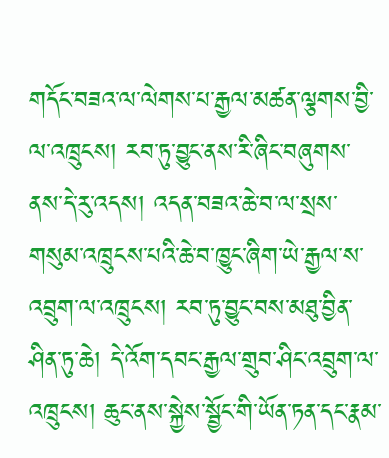གདོང་བཟའ་ལ་ལེགས་པ་རྒྱལ་མཚན་ལྕགས་བྱི་ལ་འཁྲུངས། རབ་ཏུ་བྱུང་ནས་རི་ཞིང་བཞུགས་ནས་དེ་རུ་འདས། འདན་བཟའ་ཆེ་བ་ལ་སྲས་གསུམ་འཁྲུངས་པའི་ཆེ་བ་ཁྱུང་ཞིག་ཡེ་རྒྱལ་ས་འབྲུག་ལ་འཁྲུངས། རབ་ཏུ་བྱུང་བས་མཐུ་བྱིན་ཤིན་ཏུ་ཆེ། དེ་འོག་དབང་རྒྱལ་གྲུབ་ཤིང་འབྲུག་ལ་འཁྲུངས། ཆུང་ནས་སྐྱེས་སྦྱོང་གི་ཡོན་ཏན་དང་རྣམ་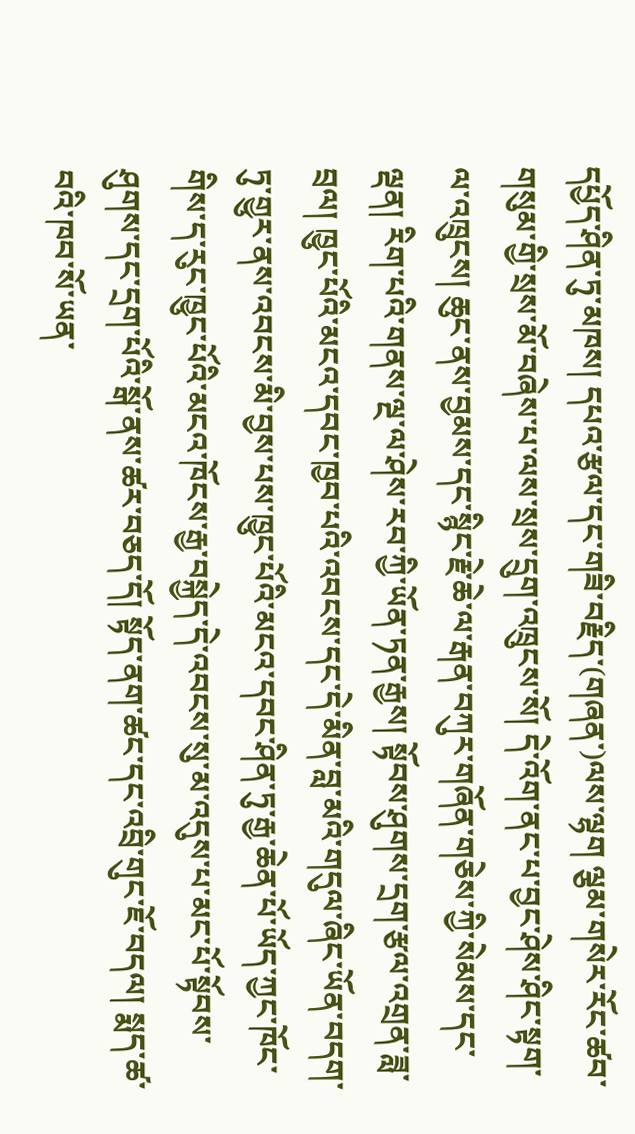དཔྱོད་ཤིན་ཏུ་མཁས། དཔའ་རྩལ་དང་གཟི་བརྗིད་(གཞན་)ལས་ལྷག ལྕམ་གསེར་རོང་ཚབ་གསུམ་གྱི་སྲས་མོ་བཞེས་པ་ལས་སྲས་དྲུག་འཁྲུངས་སོ། དེ་འོག་ནང་པ་བྱང་ཤེས་ཤིང་སྟག་ལ་འཁྲུངས། ཆུང་ནས་བྱམས་དང་སྙིང་རྗེ་ཆེ་ལ་རྒན་བཀུར་གཞོན་གཅེས་ཀྱི་སེམས་དང་ལྡན། རིག་པའི་གནས་ལྔ་ལ་ཤེས་རབ་ཀྱི་ཡོན་ཏན་རྒྱས། སྟོབས་ཤུགས་དྲག་རྩལ་འགྲན་ཟླ་བྲལ། ཁྱུང་པོའི་མངའ་དབང་ཁྱབ་པའི་འབངས་དང་དེ་མིན་བླ་མའི་གདུལ་ཞིང་ཡོན་བདག་ཏུ་གྱུར་ནས་འབངས་མི་བྱས་པས་ཁྱུང་པོའི་མངའ་དབང་ཤིན་ཏུ་རྒྱ་ཆེན་པོ་ཡོད་ཀྱང་ཁོང་གིས་ད་རུང་ཁྱུང་པོའི་མངའ་ཁོངས་རྒྱ་བསྐྱེད་དེ་འབངས་སུ་མ་འདུས་པ་མང་པོ་སྟོབས་ཤུགས་དང་དྲག་པོའི་སྒོ་ནས་ཚར་བཅད་དོ། སྟོད་ནག་ཚང་དང་འབྲི་གུང་ཇོ་བདལ། སྨད་ཚ་བའི་ཁབ་སོ་ཡན་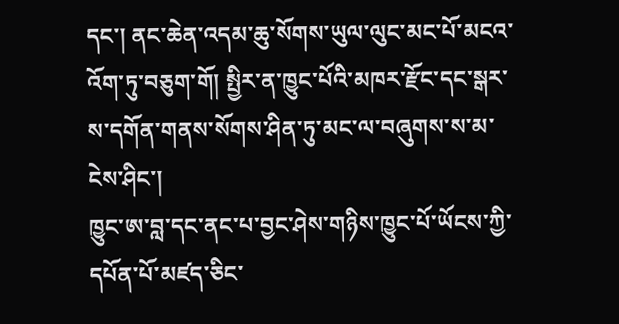དང་། ནང་ཆེན་འདམ་ཆུ་སོགས་ཡུལ་ལུང་མང་པོ་མངའ་འོག་ཏུ་བཅུག་གོ། སྤྱིར་ན་ཁྱུང་པོའི་མཁར་རྫོང་དང་སྒར་ས་དགོན་གནས་སོགས་ཤིན་ཏུ་མང་ལ་བཞུགས་ས་མ་ངེས་ཤིང་།
ཁྱུང་ཨ་བླ་དང་ནང་པ་བྱང་ཤེས་གཉིས་ཁྱུང་པོ་ཡོངས་ཀྱི་དཔོན་པོ་མཛད་ཅིང་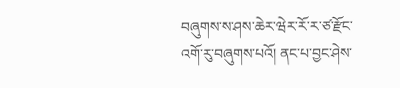བཞུགས་ས་ཤས་ཆེར་ཝེར་རོ་ར་ཙ་རྫོང་འགོ་རུ་བཞུགས་པའོ། ནང་པ་བྱང་ཤེས་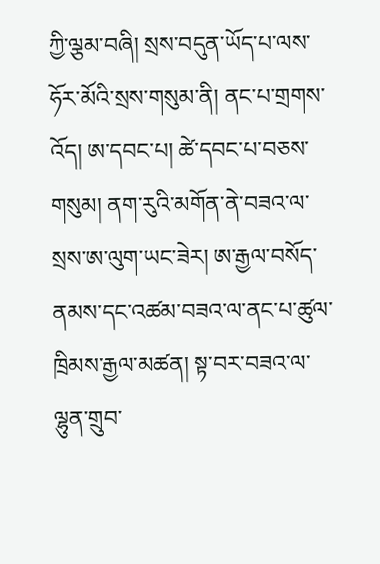ཀྱི་ལྕམ་བཞི། སྲས་བདུན་ཡོད་པ་ལས་ཧོར་མོའི་སྲས་གསུམ་ནི། ནང་པ་གྲགས་འོད། ཨ་དབང་པ། ཚེ་དབང་པ་བཅས་གསུམ། ནག་རུའི་མགོན་ནེ་བཟའ་ལ་སྲས་ཨ་ལུག་ཡང་ཟེར། ཨ་རྒྱལ་བསོད་ནམས་དང་འཚམ་བཟའ་ལ་ནང་པ་ཚུལ་ཁྲིམས་རྒྱལ་མཚན། སྟ་བར་བཟའ་ལ་ལྷུན་གྲུབ་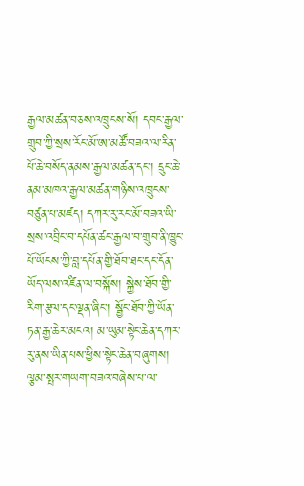རྒྱལ་མཚན་བཅས་འཁྲུངས་སོ། དབང་རྒྱལ་གྲུབ་ཀྱི་སྲས་རོང་མོ་ཨ་མཚོ་བཟའ་ལ་རིན་པོ་ཆེ་བསོད་ནམས་རྒྱལ་མཚན་དང་། དྲུང་ཆེ་ནམ་མཁའ་རྒྱལ་མཚན་གཉིས་འཁྲུངས་བཙུན་པ་མཛད། དཀར་རུ་རང་མོ་བཟའ་ཡི་སྲས་འབྲིང་བ་དཔོན་ཚང་རྒྱལ་བ་གྲུབ་ནི་ཁྱུང་པོ་ཡོངས་ཀྱི་བླ་དཔོན་གྱི་ཐོབ་ཐང་དང་དོན་ཡོད་ལས་འཛིན་ལ་བསྐོས། སྐྱེས་ཐོབ་གྱི་རིག་རྩལ་དང་ལྡན་ཞིང་། སྦྱོང་ཐོབ་ཀྱི་ཡོན་ཏན་རྒྱ་ཆེར་མངའ། མ་ཡུམ་སྟེང་ཆེན་དཀར་རུ་ནས་ཡིན་པས་ཕྱིས་སྟེང་ཆེན་བཞུགས། ལྕམ་སྤར་གཡག་བཟའ་བཞེས་པ་ལ་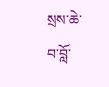སྲས་ཆེ་བ་བློ་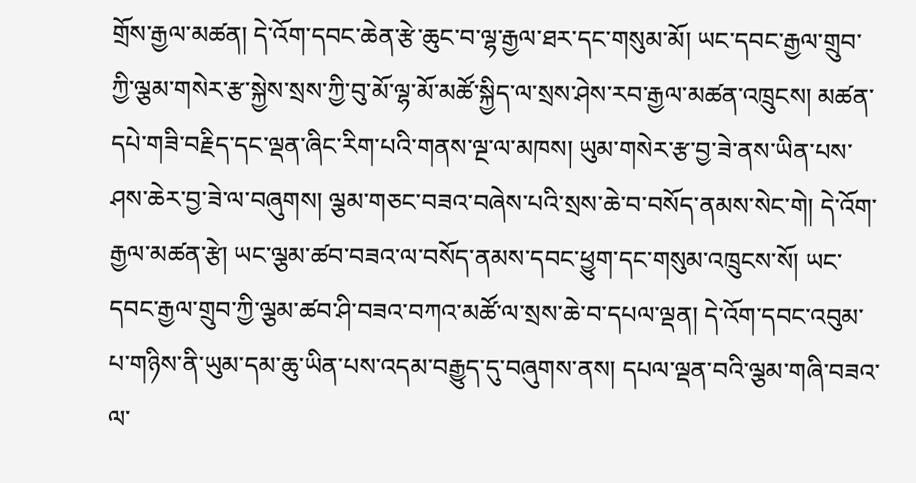གྲོས་རྒྱལ་མཚན། དེ་འོག་དབང་ཆེན་རྩེ་ཆུང་བ་ལྷ་རྒྱལ་ཐར་དང་གསུམ་མོ། ཡང་དབང་རྒྱལ་གྲུབ་ཀྱི་ལྕམ་གསེར་རྩ་སྐྱེས་སྲས་ཀྱི་བུ་མོ་ལྷ་མོ་མཚོ་སྐྱིད་ལ་སྲས་ཤེས་རབ་རྒྱལ་མཚན་འཁྲུངས། མཚན་དཔེ་གཟི་བརྗིད་དང་ལྡན་ཞིང་རིག་པའི་གནས་ལྔ་ལ་མཁས། ཡུམ་གསེར་རྩ་བྱ་ཟེ་ནས་ཡིན་པས་ཤས་ཆེར་བྱ་ཟེ་ལ་བཞུགས། ལྕམ་གཅང་བཟའ་བཞེས་པའི་སྲས་ཆེ་བ་བསོད་ནམས་སེང་གེ། དེ་འོག་རྒྱལ་མཚན་རྩེ། ཡང་ལྕམ་ཚབ་བཟའ་ལ་བསོད་ནམས་དབང་ཕྱུག་དང་གསུམ་འཁྲུངས་སོ། ཡང་དབང་རྒྱལ་གྲུབ་ཀྱི་ལྕམ་ཚབ་ཤི་བཟའ་བཀའ་མཚོ་ལ་སྲས་ཆེ་བ་དཔལ་ལྡན། དེ་འོག་དབང་འབུམ་པ་གཉིས་ནི་ཡུམ་དམ་ཆུ་ཡིན་པས་འདམ་བརྒྱུད་དུ་བཞུགས་ནས། དཔལ་ལྡན་བའི་ལྕམ་གཞི་བཟའ་ལ་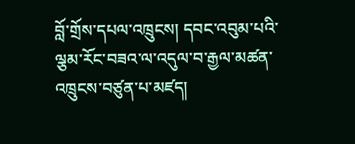བློ་གྲོས་དཔལ་འཁྲུངས། དབང་འབུམ་པའི་ལྕམ་རོང་བཟའ་ལ་འདུལ་བ་རྒྱལ་མཚན་འཁྲུངས་བཙུན་པ་མཛད།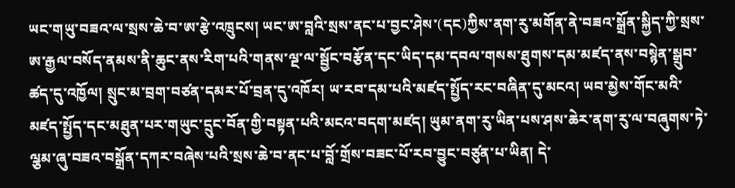ཡང་གཡུ་བཟའ་ལ་སྲས་ཆེ་བ་ཨ་རྩེ་འཁྲུངས། ཡང་ཨ་བླའི་སྲས་ནང་པ་བྱང་ཤེས་(དང)ཀྱིས་ནག་རུ་མགོན་ནེ་བཟའ་སྒྲོན་སྐྱིད་ཀྱི་སྲས་ཨ་རྒྱལ་བསོད་ནམས་ནི་ཆུང་ནས་རིག་པའི་གནས་ལྔ་ལ་སྦྱོང་བརྩོན་དང་ཡིད་དམ་དབལ་གསས་ཐུགས་དམ་མཛད་ནས་བསྙེན་སྒྲུབ་ཚད་དུ་འཁྱོལ། སྲུང་མ་བྲག་བཙན་དམར་པོ་བྲན་དུ་འཁོར། ཡ་རབ་དམ་པའི་མཛད་སྤྱོད་རང་བཞིན་དུ་མངའ། ཡབ་མྱེས་གོང་མའི་མཛད་སྤྱོད་དང་མཐུན་པར་གཡུང་དྲུང་བོན་གྱི་བསྟན་པའི་མངའ་བདག་མཛད། ཡུམ་ནག་རུ་ཡིན་པས་ཤས་ཆེར་ནག་རུ་ལ་བཞུགས་ཏེ་ལྕམ་ཞུ་བཟའ་བསྒྲོན་དཀར་བཞེས་པའི་སྲས་ཆེ་བ་ནང་པ་བློ་གྲོས་བཟང་པོ་རབ་བྱུང་བཙུན་པ་ཡིན། དེ་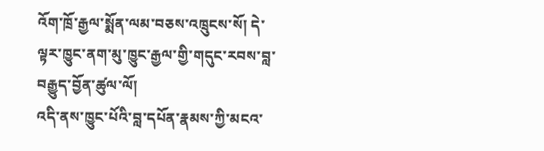འོག་ཁྲོ་རྒྱལ་སྨོན་ལམ་བཅས་འཁྲུངས་སོ། དེ་ལྟར་ཁྱུང་ནག་མུ་ཁྱུང་རྒྱལ་གྱི་གདུང་རབས་བླ་བརྒྱུད་བྱོན་ཚུལ་ལོ།
འདི་ནས་ཁྱུང་པོའི་བླ་དཔོན་རྣམས་ཀྱི་མངའ་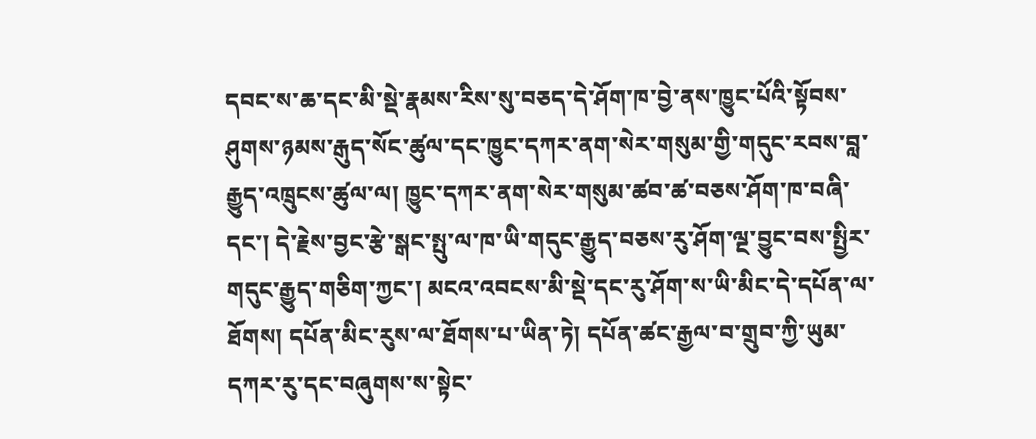དབང་ས་ཆ་དང་མི་སྡེ་རྣམས་རིས་སུ་བཅད་དེ་ཤོག་ཁ་བྱེ་ནས་ཁྱུང་པོའི་སྟོབས་ཤུགས་ཉམས་རྒུད་སོང་ཚུལ་དང་ཁྱུང་དཀར་ནག་སེར་གསུམ་གྱི་གདུང་རབས་བླ་རྒྱུད་འཁྲུངས་ཚུལ་ལ། ཁྱུང་དཀར་ནག་སེར་གསུམ་ཚབ་ཚ་བཅས་ཤོག་ཁ་བཞི་དང་། དེ་རྗེས་བྱང་རྩེ་སྒང་སྤུ་ལ་ཁ་ཡི་གདུང་རྒྱུད་བཅས་རུ་ཤོག་ལྔ་བྱུང་བས་སྤྱིར་གདུང་རྒྱུད་གཅིག་ཀྱང་། མངའ་འབངས་མི་སྡེ་དང་རུ་ཤོག་ས་ཡི་མིང་དེ་དཔོན་ལ་ཐོགས། དཔོན་མིང་རུས་ལ་ཐོགས་པ་ཡིན་ཏེ། དཔོན་ཚང་རྒྱལ་བ་གྲུབ་ཀྱི་ཡུམ་དཀར་རུ་དང་བཞུགས་ས་སྟེང་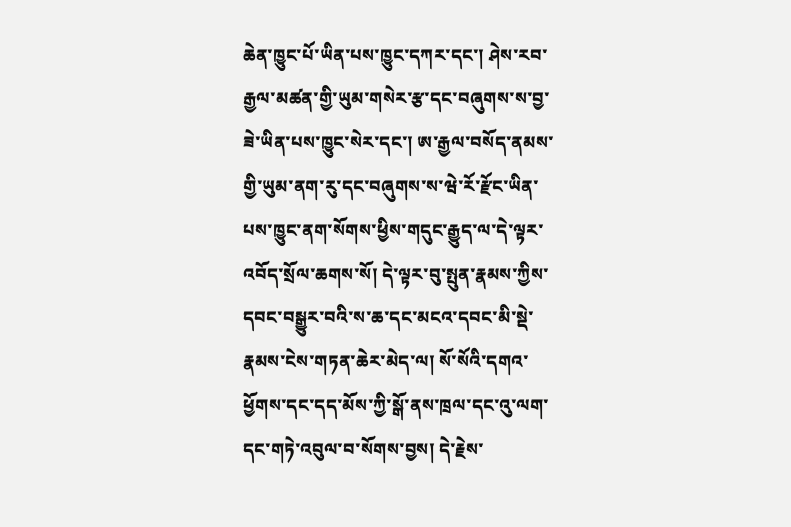ཆེན་ཁྱུང་པོ་ཡིན་པས་ཁྱུང་དཀར་དང་། ཤེས་རབ་རྒྱལ་མཚན་གྱི་ཡུམ་གསེར་རྩ་དང་བཞུགས་ས་བྱ་ཟེ་ཡིན་པས་ཁྱུང་སེར་དང་། ཨ་རྒྱལ་བསོད་ནམས་གྱི་ཡུམ་ནག་རུ་དང་བཞུགས་ས་ཝེ་རོ་རྫོང་ཡིན་པས་ཁྱུང་ནག་སོགས་ཕྱིས་གདུང་རྒྱུད་ལ་དེ་ལྟར་འབོད་སྲོལ་ཆགས་སོ། དེ་ལྟར་བུ་སྤུན་རྣམས་ཀྱིས་དབང་བསྒྱུར་བའི་ས་ཆ་དང་མངའ་དབང་མི་སྡེ་རྣམས་ངེས་གཏན་ཆེར་མེད་ལ། སོ་སོའི་དགའ་ཕྱོགས་དང་དད་མོས་ཀྱི་སྒོ་ནས་ཁྲལ་དང་འུ་ལག་དང་གཏེ་འབུལ་བ་སོགས་བྱས། དེ་རྗེས་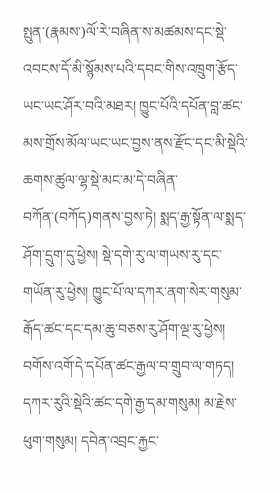སྤུན་(རྣམས་)ལོ་རེ་བཞིན་ས་མཚམས་དང་སྡེ་འབངས་དོ་མི་སྙོམས་པའི་དབང་གིས་འཁྲུག་རྩོད་ཡང་ཡང་ཤོར་བའི་མཐར། ཁྱུང་པོའི་དཔོན་བླ་ཚང་མས་གྲོས་མོལ་ཡང་ཡང་བྱས་ནས་རྫོང་དང་མི་སྡེའི་ཆགས་ཚུལ་ལྷ་སྡེ་མང་མ་དེ་བཞིན་བཀོན་(བཀོད)གནས་བྱས་ཏེ། སྨད་རྒྱ་སྟོན་ལ་སྨད་ཤོག་དྲུག་དུ་ཕྱེས། སྡེ་དགེ་རུ་ལ་གཡས་རུ་དང་གཡོན་རུ་ཕྱེས། ཁྱུང་པོ་ལ་དཀར་ནག་སེར་གསུམ་རྒོད་ཚང་དང་དམ་ཆུ་བཅས་རུ་ཤོག་ལྔ་རུ་ཕྱེས། བགོས་འགོ་དེ་དཔོན་ཚང་རྒྱལ་བ་གྲུབ་ལ་གཏད། དཀར་རུའི་སྡེའི་ཚང་དགེ་རྒྱ་དམ་གསུམ། མ་རྗེས་ཕུག་གསུམ། དབེན་འབྲང་རྐྱང་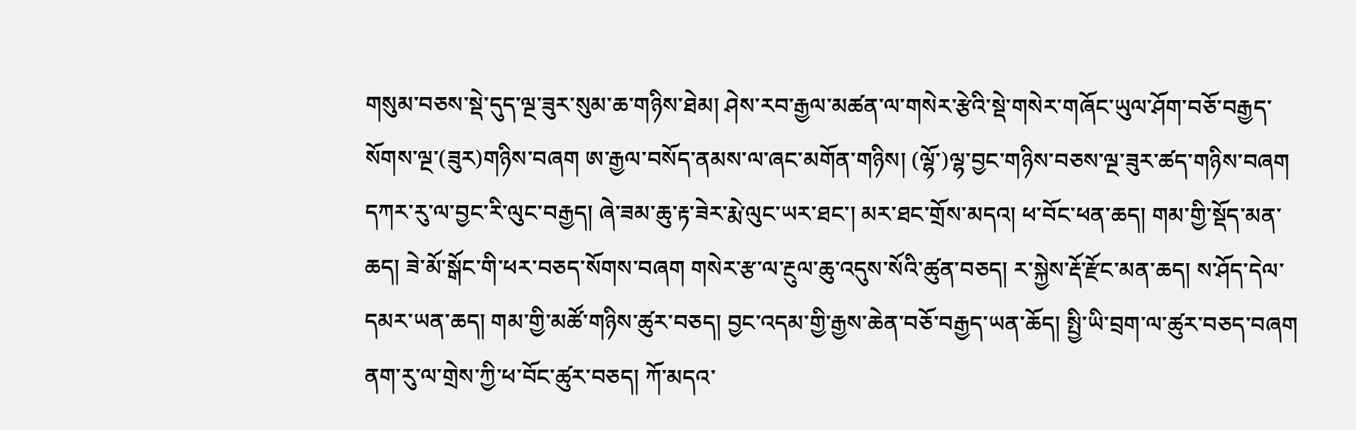གསུམ་བཅས་སྡེ་དུད་ལྔ་ཟུར་སུམ་ཆ་གཉིས་ཐེམ། ཤེས་རབ་རྒྱལ་མཚན་ལ་གསེར་རྩེའི་སྡེ་གསེར་གཞོང་ཡུལ་ཤོག་བཅོ་བརྒྱད་སོགས་ལྔ་(ཟུར)གཉིས་བཞག ཨ་རྒྱལ་བསོད་ནམས་ལ་ཞང་མགོན་གཉིས། (ལྷོ་)ལྷ་བྱང་གཉིས་བཅས་ལྔ་ཟུར་ཚད་གཉིས་བཞག དཀར་རུ་ལ་བྱང་རི་ལུང་བརྒྱད། ཞེ་ཟམ་ཆུ་རྟ་ཟེར་རྨེ་ལུང་ཡར་ཐང་། མར་ཐང་གྲོས་མདའ། ཕ་བོང་ཕན་ཆད། གམ་གྱི་སྡོད་མན་ཆད། ཟེ་མོ་སྒོང་གི་ཕར་བཅད་སོགས་བཞག གསེར་རྩ་ལ་རྔུལ་ཆུ་འདུས་སོའི་ཚུན་བཅད། ར་སྐྱེས་རྡོ་རྫོང་མན་ཆད། ས་ཤོད་དེལ་དམར་ཡན་ཆད། གམ་གྱི་མཚོ་གཉིས་ཚུར་བཅད། བྱང་འདམ་གྱི་རྒྱས་ཆེན་བཅོ་བརྒྱད་ཡན་ཆོད། སྤྱི་ཡི་བྲག་ལ་ཚུར་བཅད་བཞག ནག་རུ་ལ་གྲེས་ཀྱི་ཕ་བོང་ཚུར་བཅད། ཀོ་མདའ་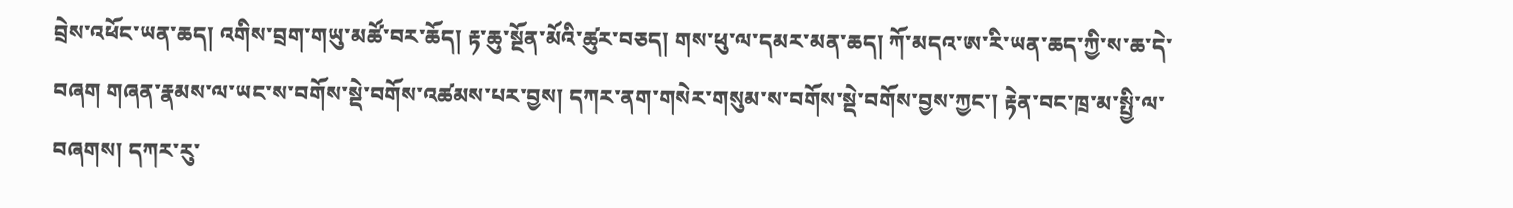བྲེས་འཕོང་ཡན་ཆད། འགིས་བྲག་གཡུ་མཚོ་བར་ཆོད། རྟ་ཆུ་སྔོན་མོའི་ཚུར་བཅད། གས་ཕུ་ལ་དམར་མན་ཆད། ཀོ་མདའ་ཨ་རི་ཡན་ཆད་ཀྱི་ས་ཆ་དེ་བཞག གཞན་རྣམས་ལ་ཡང་ས་བགོས་སྡེ་བགོས་འཚམས་པར་བྱས། དཀར་ནག་གསེར་གསུམ་ས་བགོས་སྡེ་བགོས་བྱས་ཀྱང་། རྟེན་བང་ཁྲ་མ་སྤྱི་ལ་བཞགས། དཀར་རུ་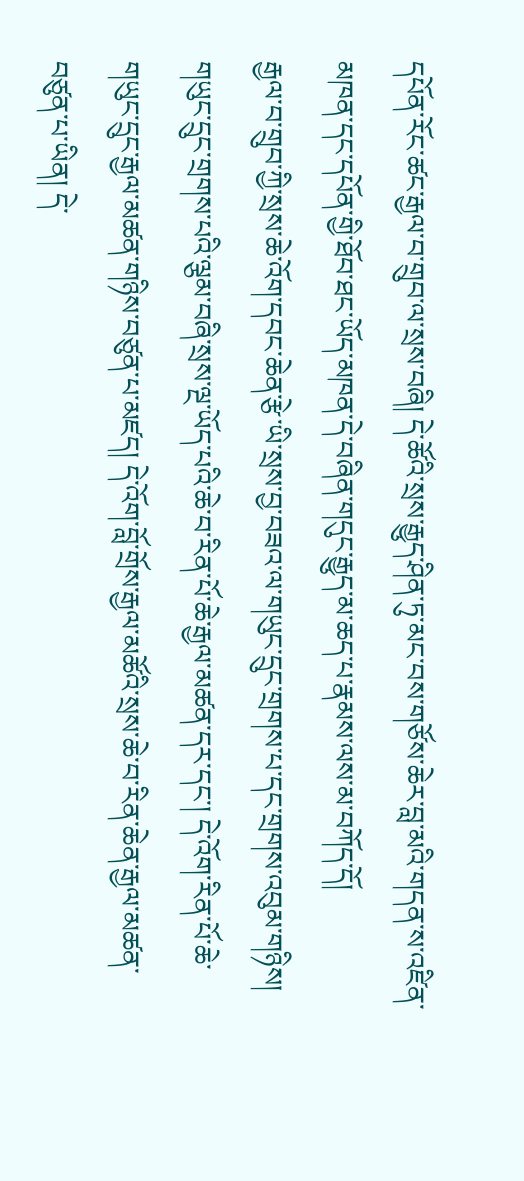དཔོན་རོང་ཚང་རྒྱལ་བ་གྲུབ་ལ་སྲས་བཞི། དེ་ཚོའི་སྲས་རྒྱུད་ཤིན་ཏུ་མང་བས་གཙོས་ཆེར་བླ་མའི་གདན་ས་འཛིན་མཁན་དང་དཔོན་གྱི་ཐོབ་ཐང་ཡོད་མཁན་དེ་བཞིན་གདུང་རྒྱུད་མ་ཆད་པ་རྣམས་ལས་མ་བཀོད་དོ།
རྒྱལ་བ་གྲུབ་ཀྱི་སྲས་ཆེ་འོག་དབང་ཆེན་རྩེ་ཡི་སྲས་བྱ་བཟའ་ལ་གཡུང་དྲུང་གྲགས་པ་དང་གྲགས་འབུམ་གཉིས། གཡུང་དྲུང་གྲགས་པའི་ལྕམ་བཞི་སྲས་ལྔ་ཡོད་པའི་ཆེ་བ་རིན་པོ་ཆེ་རྒྱལ་མཚན་དར་དང་། དེ་འོག་རིན་པོ་ཆེ་གཡུང་དྲུང་རྒྱལ་མཚན་གཉིས་བཙུན་པ་མཛད། དེ་འོག་བློ་གྲོས་རྒྱལ་མཚོའི་སྲས་ཆེ་བ་རིན་ཆེན་རྒྱལ་མཚན་བཙུན་པ་ཡིན། དེ་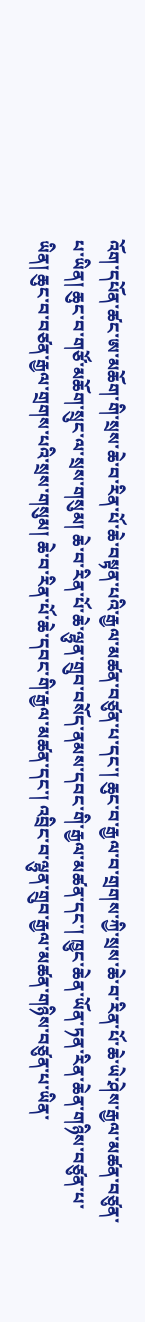འོག་དཔོན་ཚང་ཨ་མཆོག་གི་སྲས་ཆེ་བ་རིན་པོ་ཆེ་བསྟན་པའི་རྒྱལ་མཚན་བཙུན་པ་དང་། ཆུང་བ་རྒྱལ་བ་གྲགས་ཀྱི་སྲས་ཆེ་བ་རིན་པོ་ཆེ་ཡེ་ཤེས་རྒྱལ་མཚན་བཙུན་པ་ཡིན། ཆུང་བ་གཙོ་མཆོག་སྲུང་ལ་སྲས་གསུམ། ཆེ་བ་རིན་པོ་ཆེ་ལྷུན་གྲུབ་བསོད་ནམས་དབང་གི་རྒྱལ་མཚན་དང་། ཁྱུང་ཆེན་ཡོན་ཏན་རིན་ཆེན་གཉིས་བཙུན་པ་ཡིན། ཆུང་བ་བཙན་རྒྱལ་གྲགས་པའི་སྲས་གསུམ། ཆེ་བ་རིན་པོ་ཆེ་དབང་གི་རྒྱལ་མཚན་དང་། འབྲིང་བ་ལྷུན་གྲུབ་རྒྱལ་མཚན་གཉིས་བཙུན་པ་ཡིན་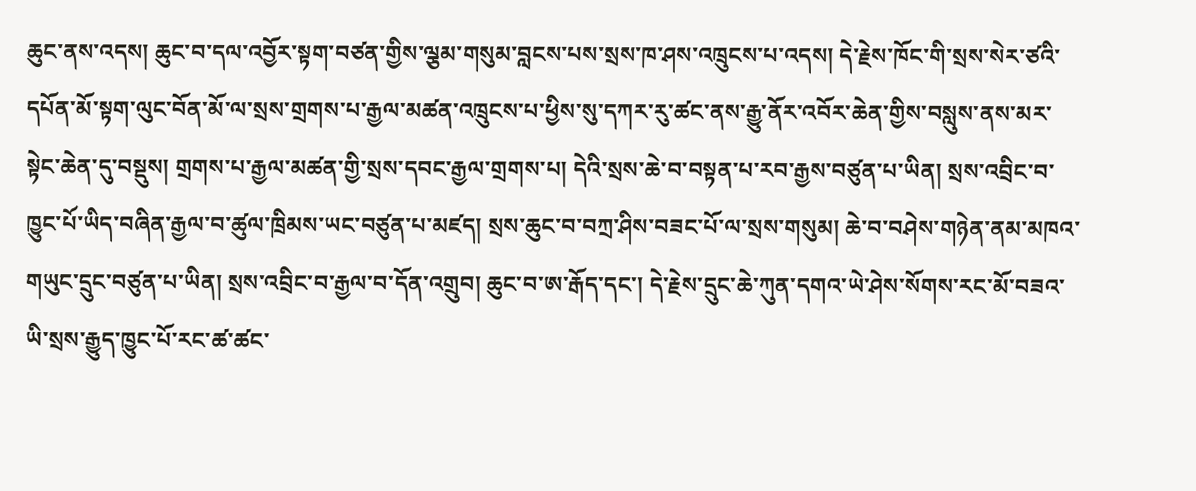ཆུང་ནས་འདས། ཆུང་བ་དལ་འབྱོར་སྟག་བཙན་གྱིས་ལྕམ་གསུམ་བླངས་པས་སྲས་ཁ་ཤས་འཁྲུངས་པ་འདས། དེ་རྗེས་ཁོང་གི་སྲས་སེར་ཙའི་དཔོན་མོ་སྟག་ལུང་བོན་མོ་ལ་སྲས་གྲགས་པ་རྒྱལ་མཚན་འཁྲུངས་པ་ཕྱིས་སུ་དཀར་རུ་ཚང་ནས་རྒྱུ་ནོར་འབོར་ཆེན་གྱིས་བསླུས་ནས་མར་སྟེང་ཆེན་དུ་བསྡུས། གྲགས་པ་རྒྱལ་མཚན་གྱི་སྲས་དབང་རྒྱལ་གྲགས་པ། དེའི་སྲས་ཆེ་བ་བསྟན་པ་རབ་རྒྱས་བཙུན་པ་ཡིན། སྲས་འབྲིང་བ་ཁྱུང་པོ་ཡིད་བཞིན་རྒྱལ་བ་ཚུལ་ཁྲིམས་ཡང་བཙུན་པ་མཛད། སྲས་ཆུང་བ་བཀྲ་ཤིས་བཟང་པོ་ལ་སྲས་གསུམ། ཆེ་བ་བཤེས་གཉེན་ནམ་མཁའ་གཡུང་དྲུང་བཙུན་པ་ཡིན། སྲས་འབྲིང་བ་རྒྱལ་བ་དོན་འགྲུབ། ཆུང་བ་ཨ་རྒོད་དང་། དེ་རྗེས་དྲུང་ཆེ་ཀུན་དགའ་ཡེ་ཤེས་སོགས་རང་མོ་བཟའ་ཡི་སྲས་རྒྱུད་ཁྱུང་པོ་རང་ཚ་ཚང་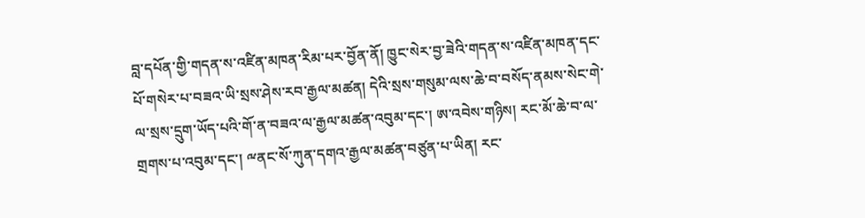བླ་དཔོན་གྱི་གདན་ས་འཛིན་མཁན་རིམ་པར་བྱོན་ནོ། ཁྱུང་སེར་བྱ་ཟེའི་གདན་ས་འཛིན་མཁན་དང་པོ་གསེར་པ་བཟའ་ཡི་སྲས་ཤེས་རབ་རྒྱལ་མཚན། དེའི་སྲས་གསུམ་ལས་ཆེ་བ་བསོད་ནམས་སེང་གེ་ལ་སྲས་དྲུག་ཡོད་པའི་གོ་ན་བཟའ་ལ་རྒྱལ་མཚན་འབུམ་དང་། ཨ་འབེས་གཉིས། རང་མོ་ཆེ་བ་ལ་གྲགས་པ་འབུམ་དང་། ྋནང་སོ་ཀུན་དགའ་རྒྱལ་མཚན་བཙུན་པ་ཡིན། རང་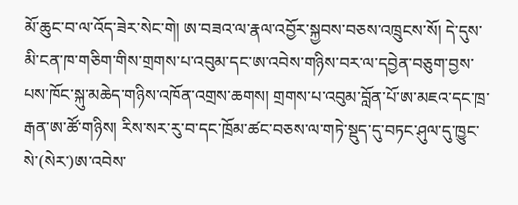མོ་ཆུང་བ་ལ་འོད་ཟེར་སེང་གེ། ཨ་བཟའ་ལ་རྣལ་འབྱོར་སྐྱབས་བཅས་འཁྲུངས་སོ། དེ་དུས་མི་ངན་ཁ་གཅིག་གིས་གྲགས་པ་འབུམ་དང་ཨ་འབེས་གཉིས་བར་ལ་དབྱེན་བཅུག་བྱས་པས་ཁོང་སྐུ་མཆེད་གཉིས་འཁོན་འགྲས་ཆགས། གྲགས་པ་འབུམ་བློན་པོ་ཨ་མཇའ་དང་ཁྲ་རྒན་ཨ་ཚོ་གཉིས། རིས་སར་རུ་བ་དང་ཁྲོམ་ཚང་བཅས་ལ་གཏེ་སྡུད་དུ་བཏང་ཤུལ་དུ་ཁྱུང་སེ་(སེར་)ཨ་འབེས་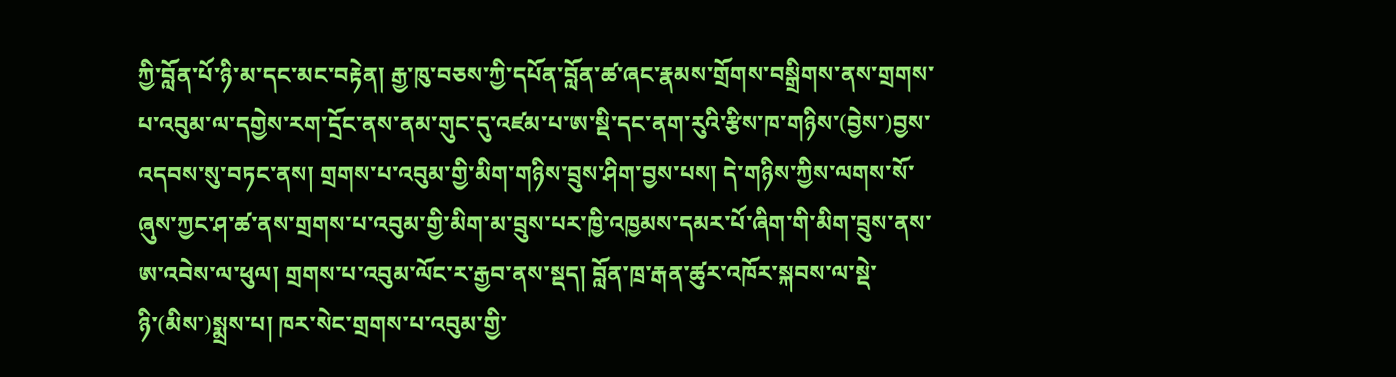ཀྱི་བློན་པོ་ཉི་མ་དང་མང་བརྟེན། རྒྱ་ཁུ་བཅས་ཀྱི་དཔོན་བློན་ཚ་ཞང་རྣམས་གྲོགས་བསྒྲིགས་ནས་གྲགས་པ་འབུམ་ལ་དགྱེས་རག་དྲོང་ནས་ནམ་གུང་དུ་འཛམ་པ་ཨ་སྡི་དང་ནག་རུའི་རྩིས་ཁ་གཉིས་(བྱེས་)བྱས་འདབས་སུ་བཏང་ནས། གྲགས་པ་འབུམ་གྱི་མིག་གཉིས་བྲུས་ཤིག་བྱས་པས། དེ་གཉིས་ཀྱིས་ལགས་སོ་ཞུས་ཀྱང་ཤ་ཚ་ནས་གྲགས་པ་འབུམ་གྱི་མིག་མ་བྲུས་པར་ཁྱི་འཁྱམས་དམར་པོ་ཞིག་གི་མིག་བྲུས་ནས་ཨ་འབེས་ལ་ཕུལ། གྲགས་པ་འབུམ་ལོང་ར་རྒྱབ་ནས་སྡད། བློན་ཁྲ་རྒན་ཚུར་འཁོར་སྐབས་ལ་སྡེ་ཉི་(མིས་)སྨྲས་པ། ཁར་སེང་གྲགས་པ་འབུམ་གྱི་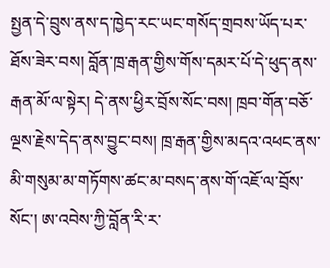སྤྱན་དེ་བྲུས་ནས་ད་ཁྱེད་རང་ཡང་གསོད་གྲབས་ཡོད་པར་ཐོས་ཟེར་བས། བློན་ཁྲ་རྒན་གྱིས་གོས་དམར་པོ་དེ་ཕུད་ནས་རྒན་མོ་ལ་སྟེར། དེ་ནས་ཕྱིར་བྲོས་སོང་བས། ཁྲབ་གོན་བཅོ་ལྔས་རྗེས་དེད་ནས་བྱུང་བས། ཁྲ་རྒན་གྱིས་མདའ་འཕང་ནས་མི་གསུམ་མ་གཏོགས་ཚང་མ་བསད་ནས་གོ་འཇོ་ལ་བྲོས་སོང་། ཨ་འབེས་ཀྱི་བློན་རི་ར་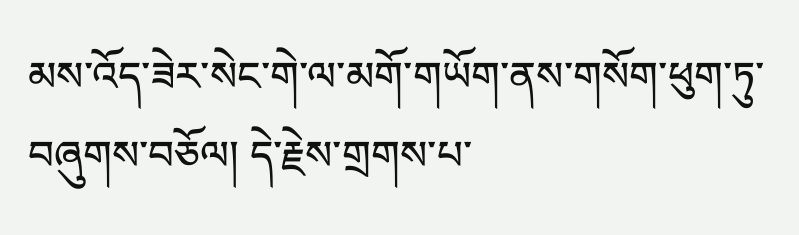མས་འོད་ཟེར་སེང་གེ་ལ་མགོ་གཡོག་ནས་གསོག་ཕུག་ཏུ་བཞུགས་བཅོལ། དེ་རྗེས་གྲགས་པ་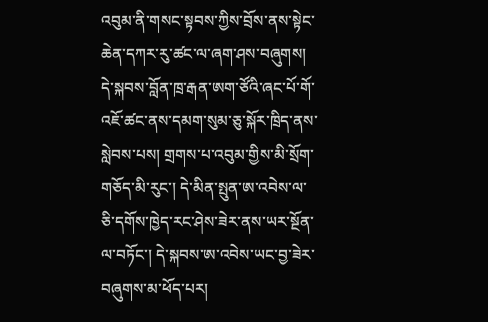འབུམ་ནི་གསང་སྟབས་ཀྱིས་བྲོས་ནས་སྟེང་ཆེན་དཀར་རུ་ཚང་ལ་ཞག་ཤས་བཞུགས། དེ་སྐབས་བློན་ཁྲ་རྒན་ཨག་ཙོའི་ཞང་པོ་གོ་འཇོ་ཚང་ནས་དམག་སུམ་ཅུ་སྐོར་ཁྲིད་ནས་སླེབས་པས། གྲགས་པ་འབུམ་གྱིས་མི་སྲོག་གཅོད་མི་རུང་། དེ་མིན་སྤུན་ཨ་འབེས་ལ་ཅི་དགོས་ཁྱེད་རང་ཤེས་ཟེར་ནས་ཡར་སྔོན་ལ་བཏོང་། དེ་སྐབས་ཨ་འབེས་ཡང་བྱ་ཟེར་བཞུགས་མ་ཕོད་པར།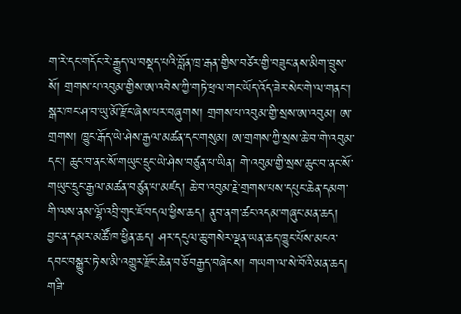ག་རེ་དང་གདོང་རེ་རྒྱུད་ལ་བསྡད་པའི་བློན་ཁྲ་རྒན་གྱིས་བཙེར་གྱི་བཟུང་ནས་མིག་བྲུས་སོ། གྲགས་པ་འབུམ་གྱིས་ཨ་འབེས་ཀྱི་གཏེ་ཕྲལ་གང་ཡོད་འོད་ཟེར་སེང་གེ་ལ་གནང་། སྒར་ཁང་ཤ་བ་ཡུ་མོ་རྫོང་ཞེས་པར་བཞུགས། གྲགས་པ་འབུམ་གྱི་སྲས་ཨ་འབུམ། ཨ་གྲགས། ཁྱུང་རྒོད་ཡེ་ཤེས་རྒྱལ་མཚན་དང་གསུམ། ཨ་གྲགས་ཀྱི་སྲས་ཆེ་བ་གེ་འབུམ་དང་། ཆུང་བ་ནང་སོ་གཡུང་དྲུང་ཡེ་ཤེས་བཙུན་པ་ཡིན། གེ་འབུམ་གྱི་སྲས་ཆུང་བ་ནང་སོ་གཡུང་དྲུང་རྒྱལ་མཚན་བཙུན་པ་མཛད། ཆེ་བ་འབུམ་རྗེ་གྲགས་པས་དཔུང་ཆེན་དམག་གི་ལས་ནས་ལྷོ་འབྲི་གུང་ཇོ་བདལ་ཕྱིས་ཆད། ནུབ་ནག་ཚང་འདམ་གཞུང་མན་ཆད། བྱང་ན་དམར་མཚོ་ཁ་ཕྱིན་ཆད། ཤར་དངུལ་ཆུ་གསེར་ལྡན་ཡན་ཆད་ཁྱུང་པོས་མངའ་དབང་བསྒྱུར་ཏེ་ས་མི་འགྱུར་རྫོང་ཆེན་བཅོ་བརྒྱད་བཞེངས། གཡག་ལ་སེ་བོའི་མན་ཆད། གཟི་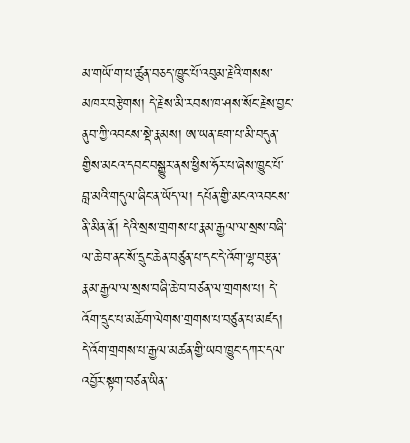མ་གཡོ་ག་པ་ཚུན་བཅད་ཁྱུང་པོ་འབུམ་རྗེའི་གསས་མཁར་བརྩེགས། དེ་རྗེས་མི་རབས་ཁ་ཤས་སོང་རྗེས་བྱང་ནུབ་ཀྱི་འབངས་སྡེ་རྣམས། ཨ་ཡན་ཇག་པ་མི་བདུན་གྱིས་མངའ་དབང་བསྒྱུར་ནས་ཕྱིས་ཧོར་པ་ཞེས་ཁྱུང་པོ་བླ་མའི་གདུལ་ཞིང་ན་ཡོད་ལ། དཔོན་གྱི་མངའ་འབངས་ནི་མིན་ནོ། དེའི་སྲས་གྲགས་པ་རྣམ་རྒྱལ་ལ་སྲས་བཞི་ལ་ཆེ་བ་ནང་སོ་དྲུང་ཆེན་བཙུན་པ་དང་དེ་འོག་ལྷ་བརྩན་རྣམ་རྒྱལ་ལ་སྲས་བཞི་ཆེ་བ་བཙན་ལ་གྲགས་པ། དེ་འོག་དྲུང་པ་མཆོག་ལེགས་གྲགས་པ་བཙུན་པ་མཛད། དེ་འོག་གྲགས་པ་རྒྱལ་མཚན་གྱི་ཡབ་ཁྱུང་དཀར་དལ་འབྱོར་སྟག་བཙན་ཡིན་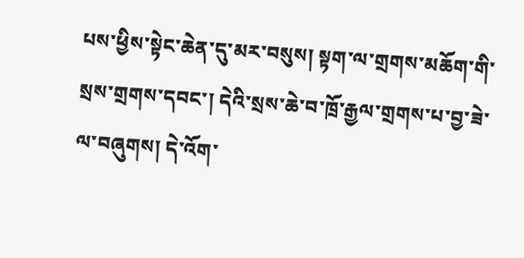པས་ཕྱིས་སྟེང་ཆེན་དུ་མར་བསུས། སྟག་ལ་གྲགས་མཆོག་གི་སྲས་གྲགས་དབང་། དེའི་སྲས་ཆེ་བ་ཁྲོ་རྒྱལ་གྲགས་པ་བྱ་ཟེ་ལ་བཞུགས། དེ་འོག་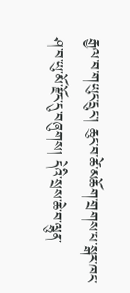རྒྱལ་བ་གཡུང་དྲུང་། ཆུང་བ་ཚེ་མཆོག་གྲགས་པ་སྒར་ཁང་ཤ་བ་ཡུ་མོ་རྫོང་དུ་བཞུགས། དེའི་སྲས་ཆེ་བ་ལྷུན་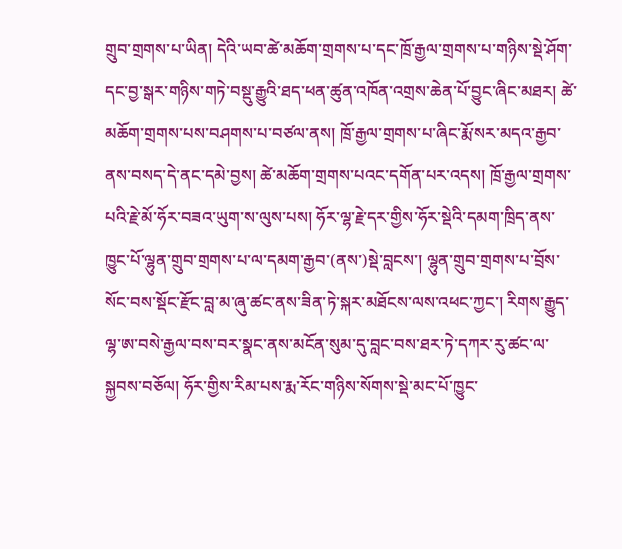གྲུབ་གྲགས་པ་ཡིན། དེའི་ཡབ་ཚེ་མཆོག་གྲགས་པ་དང་ཁྲོ་རྒྱལ་གྲགས་པ་གཉིས་སྡེ་ཤོག་དང་བྱ་སྒར་གཉིས་གཏེ་བསྡུ་རྒྱུའི་ཐད་ཕན་ཚུན་འཁོན་འགྲས་ཆེན་པོ་བྱུང་ཞིང་མཐར། ཚེ་མཆོག་གྲགས་པས་བཤགས་པ་བཙལ་ནས། ཁྲོ་རྒྱལ་གྲགས་པ་ཞིང་རྨོ་སར་མདའ་རྒྱབ་ནས་བསད་དེ་ནང་དམེ་བྱས། ཚེ་མཆོག་གྲགས་པའང་དགོན་པར་འདས། ཁྲོ་རྒྱལ་གྲགས་པའི་རྗེ་མོ་ཧོར་བཟའ་ཡུག་ས་ལུས་པས། ཧོར་ལྷ་རྗེ་དར་གྱིས་ཧོར་སྡེའི་དམག་ཁྲིད་ནས་ཁྱུང་པོ་ལྷུན་གྲུབ་གྲགས་པ་ལ་དམག་རྒྱབ་(ནས་)སྡེ་བླངས་། ལྷུན་གྲུབ་གྲགས་པ་བྲོས་སོང་བས་སྡོང་རྫོང་བླ་མ་ཞུ་ཚང་ནས་ཟིན་ཏེ་སྐར་མཐོངས་ལས་འཕང་ཀྱང་། རིགས་རྒྱུད་ལྷ་ཨ་བསེ་རྒྱལ་བས་བར་སྣང་ནས་མངོན་སུམ་དུ་བླང་བས་ཐར་ཏེ་དཀར་རུ་ཚང་ལ་སྐྱབས་བཅོལ། ཧོར་གྱིས་རིམ་པས་རྨ་རོང་གཉིས་སོགས་སྡེ་མང་པོ་ཁྱུང་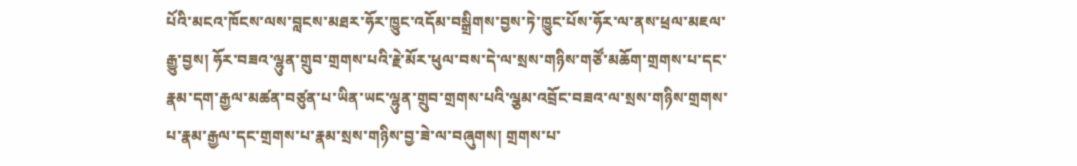པོའི་མངའ་ཁོངས་ལས་བླངས་མཐར་ཧོར་ཁྱུང་འདོམ་བསྒྲིགས་བྱས་ཏེ་ཁྱུང་པོས་ཧོར་ལ་ནས་ཕྲལ་མཇལ་རྒྱུ་བྱས། ཧོར་བཟའ་ལྷུན་གྲུབ་གྲགས་པའི་རྗེ་མོར་ཕུལ་བས་དེ་ལ་སྲས་གཉིས་གཙོ་མཆོག་གྲགས་པ་དང་རྣམ་དག་རྒྱལ་མཚན་བཙུན་པ་ཡིན་ཡང་ལྷུན་གྲུབ་གྲགས་པའི་ལྕམ་འབྲོང་བཟའ་ལ་སྲས་གཉིས་གྲགས་པ་རྣམ་རྒྱལ་དང་གྲགས་པ་རྣམ་སྲས་གཉིས་བྱ་ཟེ་ལ་བཞུགས། གྲགས་པ་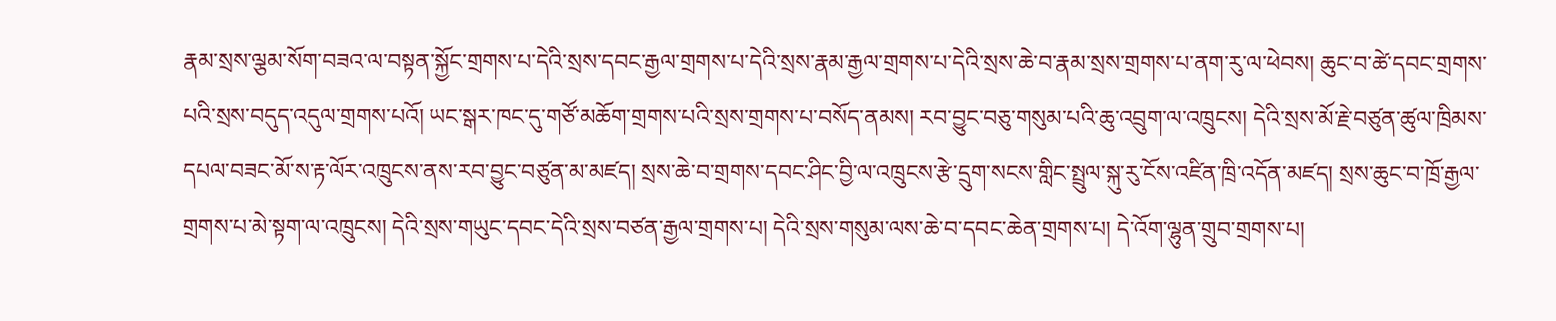རྣམ་སྲས་ལྕམ་སོག་བཟའ་ལ་བསྟན་སྐྱོང་གྲགས་པ་དེའི་སྲས་དབང་རྒྱལ་གྲགས་པ་དེའི་སྲས་རྣམ་རྒྱལ་གྲགས་པ་དེའི་སྲས་ཆེ་བ་རྣམ་སྲས་གྲགས་པ་ནག་རུ་ལ་ཕེབས། ཆུང་བ་ཚེ་དབང་གྲགས་པའི་སྲས་བདུད་འདུལ་གྲགས་པའོ། ཡང་སྒར་ཁང་དུ་གཙོ་མཆོག་གྲགས་པའི་སྲས་གྲགས་པ་བསོད་ནམས། རབ་བྱུང་བཅུ་གསུམ་པའི་ཆུ་འབྲུག་ལ་འཁྲུངས། དེའི་སྲས་མོ་རྗེ་བཙུན་ཚུལ་ཁྲིམས་དཔལ་བཟང་མོ་ས་རྟ་ལོར་འཁྲུངས་ནས་རབ་བྱུང་བཙུན་མ་མཛད། སྲས་ཆེ་བ་གྲགས་དབང་ཤིང་བྱི་ལ་འཁྲུངས་རྩེ་དྲུག་སངས་གླིང་སྤྲུལ་སྐུ་རུ་ངོས་འཛིན་ཁྲི་འདོན་མཛད། སྲས་ཆུང་བ་ཁྲོ་རྒྱལ་གྲགས་པ་མེ་སྟག་ལ་འཁྲུངས། དེའི་སྲས་གཡུང་དབང་དེའི་སྲས་བཙན་རྒྱལ་གྲགས་པ། དེའི་སྲས་གསུམ་ལས་ཆེ་བ་དབང་ཆེན་གྲགས་པ། དེ་འོག་ལྷུན་གྲུབ་གྲགས་པ།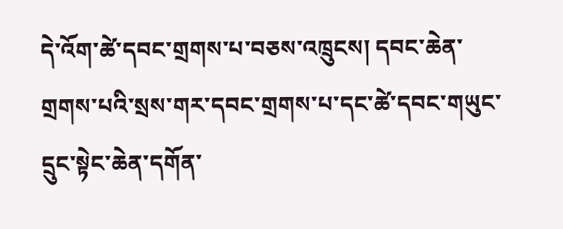དེ་འོག་ཚེ་དབང་གྲགས་པ་བཅས་འཁྲུངས། དབང་ཆེན་གྲགས་པའི་སྲས་གར་དབང་གྲགས་པ་དང་ཚེ་དབང་གཡུང་དྲུང་སྟེང་ཆེན་དགོན་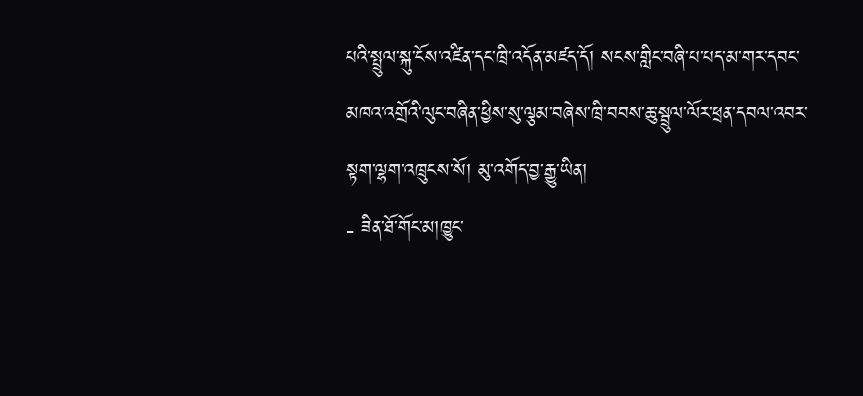པའི་སྤྲུལ་སྐུ་ངོས་འཛིན་དང་ཁྲི་འདོན་མཛད་དོ། སངས་གླིང་བཞི་པ་པད་མ་གར་དབང་མཁའ་འགྲོའི་ལུང་བཞིན་ཕྱིས་སུ་ལྕམ་བཞེས་ཁྲི་བབས་ཆུ་སྦྲུལ་ལོར་ཕྲན་དབལ་འབར་སྟག་ལྷག་འཁྲུངས་སོ། མུ་འགོད་བྱ་རྒྱུ་ཡིན།
- ཟིན་ཐོ་གོང་མ།ཁྱུང་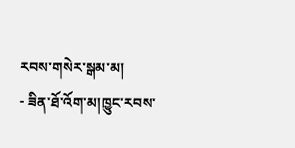རབས་གསེར་སྒམ་མ།
- ཟིན་ཐོ་འོག་མ།ཁྱུང་རབས་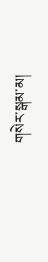གསེར་སྒམ་མ།